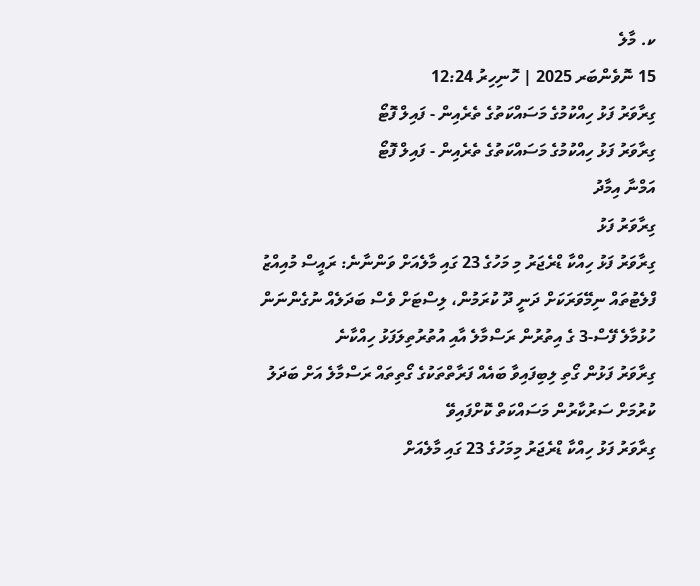ކ. މާލެ
15 ނޮވެންބަރ 2025 | ހޮނިހިރު 12:24
ގިރާވަރު ފަޅު ހިއްކުމުގެ މަސައްކަތުގެ ތެރެއިން - ފައިލް ފޮޓޯ
ގިރާވަރު ފަޅު ހިއްކުމުގެ މަސައްކަތުގެ ތެރެއިން - ފައިލް ފޮޓޯ
އަމްނާ އިމާދު
ގިރާވަރު ފަޅު
ގިރާވަރު ފަޅު ހިއްކާ ޑްރެޖަރު މި މަހުގެ 23 ގައި މާލެއަށް ވަންނާނެ: ރައީސް މުއިއްޒު
ފްލެޓުތައް ނިމޭވަރަކަށް ދަނީ ދޫ ކުރަމުން، ލިސްޓަށް ވެސް ބަދަލެއް ނުގެންނަން
ހުޅުމާލެ ފޭސް-3 ގެ އިތުރުން ރަސްމާލެ އާއި އުތުރުތިލަފަޅު ހިއްކާނެ
ގިރާވަރު ފަޅުން ގޯތި ލިބިފައިވާ ބައެއް ފަރާތްތަކުގެ ގޯތިތައް ރަސްމާލެ އަށް ބަދަލު ކުރުމަށް ސަރުކާރުން މަސައްކަތް ކޮށްފައިވޭ
ގިރާވަރު ފަޅު ހިއްކާ ޑްރެޖަރު މިމަހުގެ 23 ގައި މާލެއަށް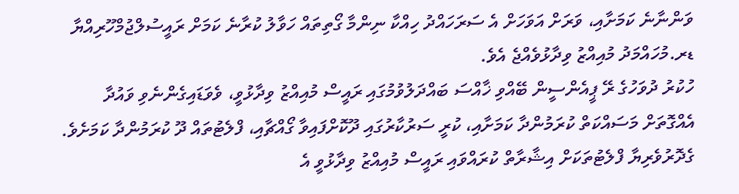ވަންނާނެ ކަމަށާއި، ވަރަށް އަވަހަށް އެ ސަރަހައްދު ހިއްކާ ނިންމާ ގޯތިތައް ހަވާލު ކުރާނެ ކަމަށް ރައީސުލްޖުމްހޫރިއްޔާ ޑރ.މުހައްމަދު މުއިއްޒު ވިދާޅުވެއްޖެ އެވެ.
ހުކުރު ދުވަހުގެ ރޭ ޕީއެންސީން ބޭއްވި ޚާއްސަ ބައްދަލުވުމުގައި ރައީސް މުއިއްޒު ވިދާޅުވީ، ވެވަޑައިގެންނެވި ވައުދާ އެއްގޮތަށް މަސައްކަތް ކުރަމުންދާ ކަމަށާއި، ކުރީ ސަރުކާރުގައި ދޫކޮށްފައިވާ ގޯއްޗާއި، ފްލެޓުތައް ދޫ ކުރަމުންދާ ކަމަށެވެ.
ގެދޮރުވެރިޔާ ފްލެޓުތަކަށް އިޝާރާތް ކުރައްވައި ރައީސް މުއިއްޒު ވިދާޅުވީ އެ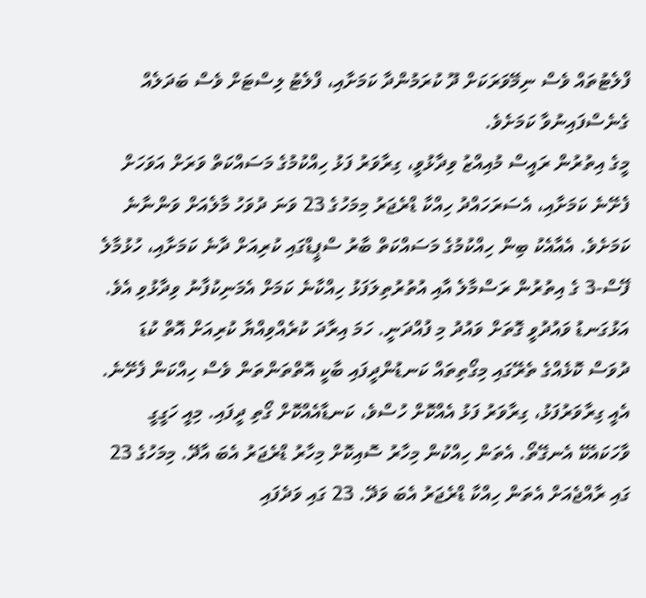ފްލެޓުތައް ވެސް ނިމޭވަރަކަށް ދޫ ކުރަމުންދާ ކަމަށާއި، ފްލެޓު ލިސްޓަށް ވެސް ބަދަލެއް ގެނެސްފައިނުވާ ކަމަށެވެ.
މީގެ އިތުރުން ރައީސް މުއިއްޒު ވިދާޅުވީ، ގިރާވަރު ފަޅު ހިއްކުމުގެ މަސައްކަތް ވަރަށް އަވަހަށް ފެށޭނެ ކަމަށާއި، އެސަރަހައްދު ހިއްކާ ޑްރެޖަރު މިމަހުގެ 23 ވަނަ ދުވަހު މާލެއަށް ވަންނާނެ ކަމަށެވެ. އެއާއެކު ބިން ހިއްކުމުގެ މަސައްކަތް ބާރު ސްޕީޑްގައި ކުރިއަށް ދާނެ ކަމަށާއި، ހުޅުމާލެ ފޭސް-3 ގެ އިތުރުން ރަސްމާލެ އާއި އުތުރުތިލަފަޅު ހިއްކާނެ ކަމަށް އެމަނިކުފާނު ވިދާޅުވި އެވެ.
އަޅުގަނޑު ވައުދުވީ ގޮތަށް ވައުދު މި ފުއްދަނީ. ހަމަ އިރާދަ ކުރެއްވިއްޔާ ކުރިއަށް އޮތް ކުޑަ ދުވަސް ކޮޅެއްގެ ތެރޭގައި މިގޯތިތައް ކަނޑުންދީފައި ބާކީ އޮތްތަންތަން ވެސް ހިއްކަން ފެށޭނެ. އެއީ ގިރާވަރުފަޅު، ގިރާވަރު ފަޅު އެއްކޮށް ހުސްވެ، ކަނޑާއެއްކޮށް ގޯތި ދީފައި. މިއީ ހަގީގީ ވާހަކައެކޭ އެނގޭތޯ. އެތަން ހިއްކުން މިހާރު ސޮއިކޮށް މިހާރު ޑްރެޖަރު އެބަ އާދޭ. މިމަހުގެ 23 ގައި ރާއްޖެއަށް އެތަން ހިއްކާ ޑްރެޖަރު އެބަ ވަދޭ. 23 ގައި ވަދެފައި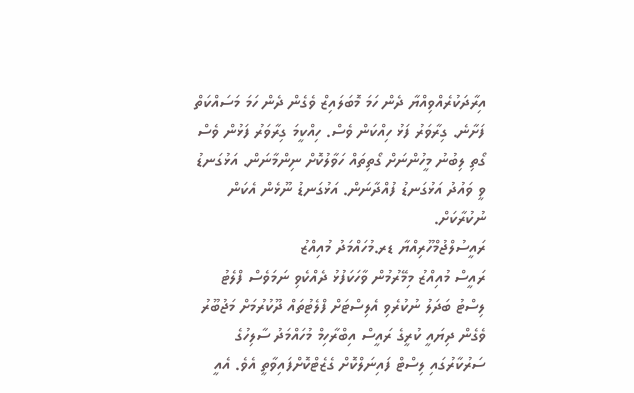އިރާދަކުރެއްވިއްޔާ ދެން ހަމަ މޮބަލައިޒް ވެގެން ދެން ހަމަ މަސައްކަތް ފަށާނެ. ގިރާވަރު ފަޅު ހިއްކަން ވެސް. ހިއްކީމަ ގިރާވަރު ފަޅުން ވެސް ގޯތި ލިބުނު މީހުންނަށް ގޯތިތައް ހަވާލުކޮށް ނިންމާނަން. އަޅުގަނޑު ވީ ވައުދު އަޅުގަނޑު ފުއްދާނަން. އަޅުގަނޑު ނޫޅެން އެކަން ނުކުރާކަށް.
ރައީސުލްޖުމްހޫރިއްޔާ ޑރ.މުހައްމަދު މުއިއްޒު
ރައީސް މުއިއްޒު މިމޭރުމުން ވާހަކަފުޅު ދެއްކެވި ނަމަވެސް ފްލެޓު ލިސްޓު ބަދަލު ނުކުރެވި އެލިސްޓަށް ފްލެޓުތައް ދޫކުރުމަށް މަޖުބޫރު ވެގެން ދިޔައީ ކުރީގެ ރައީސް އިބްރާހިމް މުހައްމަދު ސާލިހުގެ ސަރުކާރުގައި ލިސްޓް ފައިނަލްކޮށް ގެޒެޓްކޮށްފައިވާތީ އެވެ. އެއީ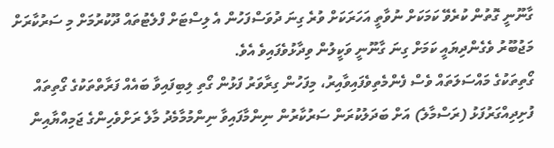ގާނޫނީ ގޮތުން ކުރެވޭ ކަމަކަށް ނުވާތީ އަހަރަކަށް ވުރެ ގިނަ ދުވަސްފަހުން އެ ލިސްޓަށް ފްލެޓުތައް ދޫކުރުމަށް މި ސަރުކާރަށް މަޖުބޫރު ވެގެންދިޔައީ ކަމަށް ގިނަ ގާނޫނީ ވަކީލުން ވިދާޅުވެފައިވެ އެވެ.
ގޯތިތަކުގެ މައްސަލަތައް ވެސް ފެންމެތިވެފައިވާއިރު، މިފަހުން ގިރާވަރު ފަޅުން ގޯތި ލިބިފައިވާ ބައެއް ފަރާތްތަކުގެ ގޯތިތައް ފުށިދިއްގަރުފަޅު (ރަސްމާލެ) އަށް ބަދަލުކުރަން ސަރުކާރުން ނިންމާފައިވާ ނިންމުމާމެދު މާލެ ރަށްވެހިންގެ ޖަމިއްޔާއިން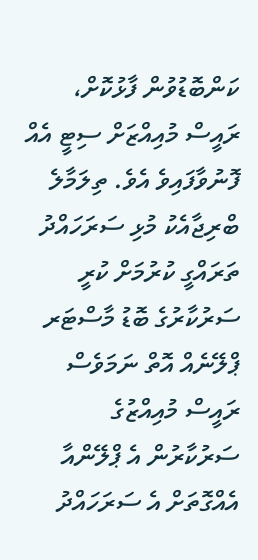ކަންބޮޑުވުން ފާޅުކޮށް، ރައީސް މުއިއްޒަށް ސިޓީ އެއް ފޮނުވާފައިވެ އެވެ. ތިލަމާލެ ބްރިޖާއެކު މުޅި ސަރަހައްދު ތަރައްގީ ކުރުމަށް ކުރީ ސަރުކާރުގެ ބޮޑު މާސްޓަރ ޕްލޭނެއް އޮތް ނަމަވެސް ރައީސް މުއިއްޒުގެ ސަރުކާރުން އެ ޕްލޭންއާ އެއްގޮތަށް އެ ސަރަހައްދު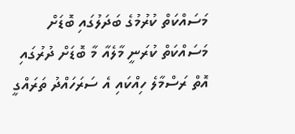މަސައްކަތް ކުރުމުގެ ބަދަލުގައި ބޮޑަށް މަސައްކަތް ކުރަނީ މާލެއާ މާ ބޮޑަށް ދުރުގައި އޮތް ރަސްމާލެ ހިއްކައި އެ ސަރަހައްދު ތަރައްގީ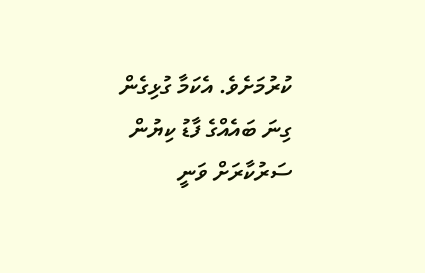ކުރުމަށެވެ. އެކަމާ ގުޅިގެން ގިނަ ބައެއްގެ ފާޑު ކިޔުން ސަރުކާރަށް ވަނީ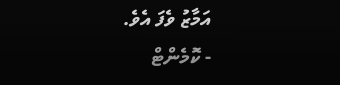އަމާޒު ވެފަ އެވެ.
- ކޮމެންޓް